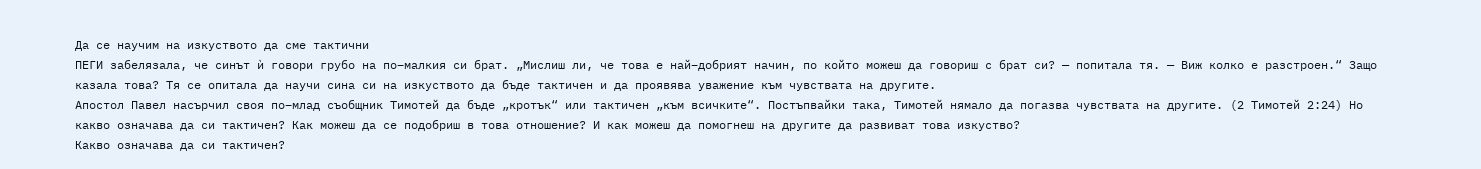Да се научим на изкуството да сме тактични
ПЕГИ забелязала, че синът ѝ говори грубо на по–малкия си брат. „Мислиш ли, че това е най–добрият начин, по който можеш да говориш с брат си? — попитала тя. — Виж колко е разстроен.“ Защо казала това? Тя се опитала да научи сина си на изкуството да бъде тактичен и да проявява уважение към чувствата на другите.
Апостол Павел насърчил своя по–млад съобщник Тимотей да бъде „кротък“ или тактичен „към всичките“. Постъпвайки така, Тимотей нямало да погазва чувствата на другите. (2 Тимотей 2:24) Но какво означава да си тактичен? Как можеш да се подобриш в това отношение? И как можеш да помогнеш на другите да развиват това изкуство?
Какво означава да си тактичен?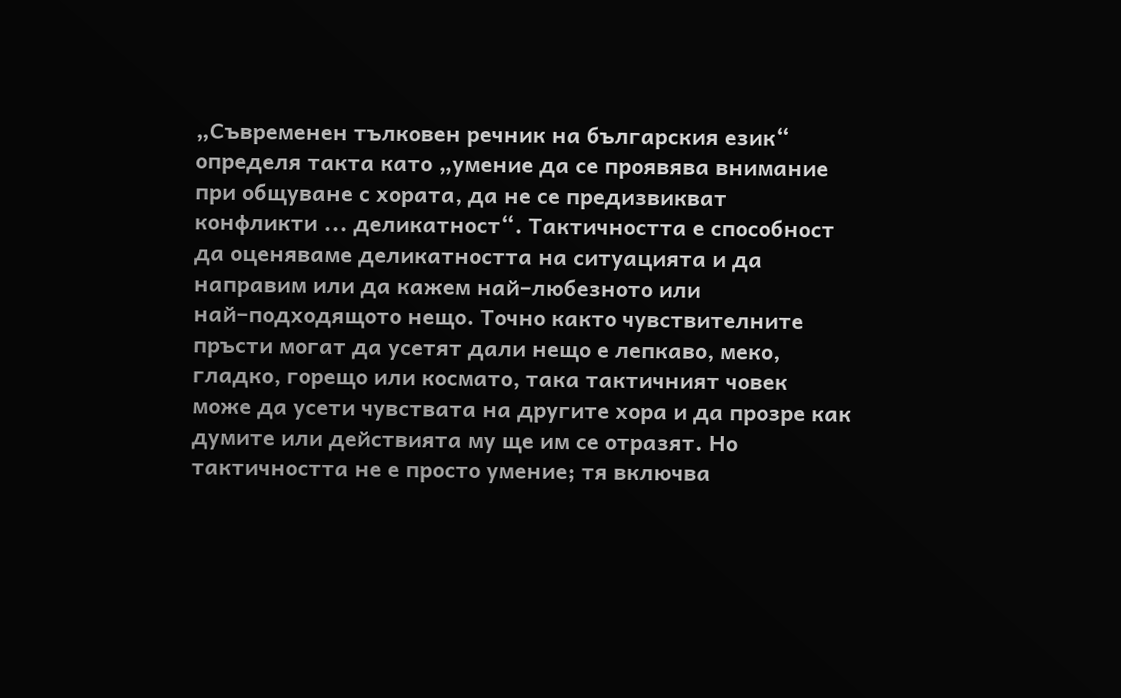„Съвременен тълковен речник на българския език“ определя такта като „умение да се проявява внимание при общуване с хората, да не се предизвикват конфликти ... деликатност“. Тактичността е способност да оценяваме деликатността на ситуацията и да направим или да кажем най–любезното или най–подходящото нещо. Точно както чувствителните пръсти могат да усетят дали нещо е лепкаво, меко, гладко, горещо или космато, така тактичният човек може да усети чувствата на другите хора и да прозре как думите или действията му ще им се отразят. Но тактичността не е просто умение; тя включва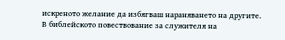искреното желание да избягваш нараняването на другите.
В библейското повествование за служителя на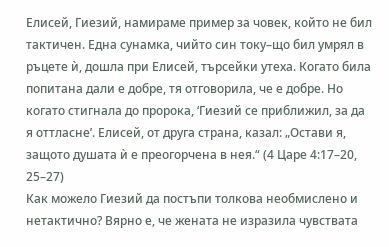Елисей, Гиезий, намираме пример за човек, който не бил тактичен. Една сунамка, чийто син току–що бил умрял в ръцете ѝ, дошла при Елисей, търсейки утеха. Когато била попитана дали е добре, тя отговорила, че е добре. Но когато стигнала до пророка, ‘Гиезий се приближил, за да я оттласне’. Елисей, от друга страна, казал: „Остави я, защото душата ѝ е преогорчена в нея.“ (4 Царе 4:17–20, 25–27)
Как можело Гиезий да постъпи толкова необмислено и нетактично? Вярно е, че жената не изразила чувствата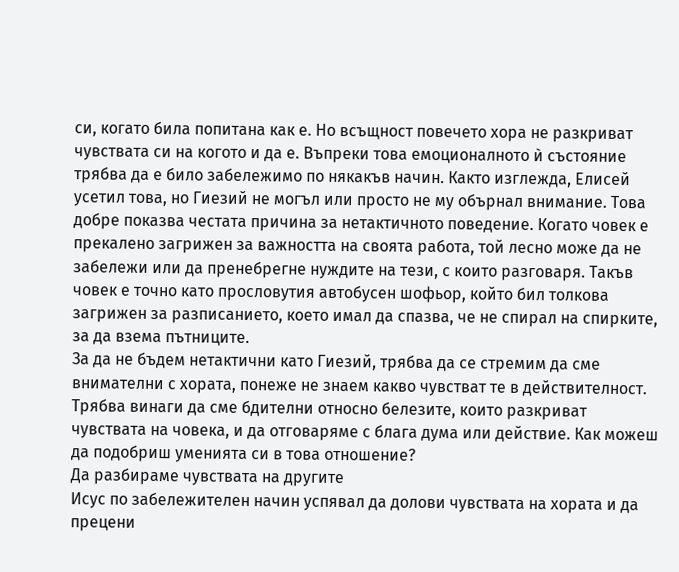си, когато била попитана как е. Но всъщност повечето хора не разкриват чувствата си на когото и да е. Въпреки това емоционалното ѝ състояние трябва да е било забележимо по някакъв начин. Както изглежда, Елисей усетил това, но Гиезий не могъл или просто не му обърнал внимание. Това добре показва честата причина за нетактичното поведение. Когато човек е прекалено загрижен за важността на своята работа, той лесно може да не забележи или да пренебрегне нуждите на тези, с които разговаря. Такъв човек е точно като прословутия автобусен шофьор, който бил толкова загрижен за разписанието, което имал да спазва, че не спирал на спирките, за да взема пътниците.
За да не бъдем нетактични като Гиезий, трябва да се стремим да сме внимателни с хората, понеже не знаем какво чувстват те в действителност. Трябва винаги да сме бдителни относно белезите, които разкриват чувствата на човека, и да отговаряме с блага дума или действие. Как можеш да подобриш уменията си в това отношение?
Да разбираме чувствата на другите
Исус по забележителен начин успявал да долови чувствата на хората и да прецени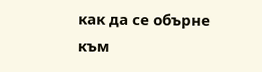как да се обърне към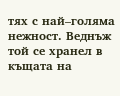тях с най–голяма нежност. Веднъж той се хранел в къщата на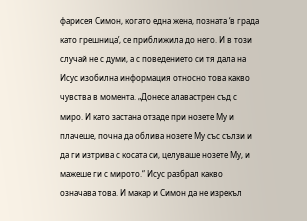фарисея Симон, когато една жена, позната ‘в града като грешница’, се приближила до него. И в този случай не с думи, а с поведението си тя дала на Исус изобилна информация относно това какво чувства в момента. „Донесе алавастрен съд с миро. И като застана отзаде при нозете Му и плачеше, почна да облива нозете Му със сълзи и да ги изтрива с косата си, целуваше нозете Му, и мажеше ги с мирото.“ Исус разбрал какво означава това. И макар и Симон да не изрекъл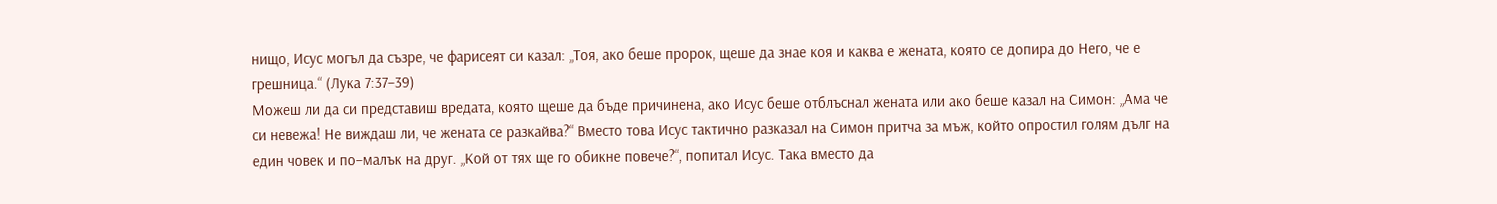нищо, Исус могъл да съзре, че фарисеят си казал: „Тоя, ако беше пророк, щеше да знае коя и каква е жената, която се допира до Него, че е грешница.“ (Лука 7:37–39)
Можеш ли да си представиш вредата, която щеше да бъде причинена, ако Исус беше отблъснал жената или ако беше казал на Симон: „Ама че си невежа! Не виждаш ли, че жената се разкайва?“ Вместо това Исус тактично разказал на Симон притча за мъж, който опростил голям дълг на един човек и по–малък на друг. „Кой от тях ще го обикне повече?“, попитал Исус. Така вместо да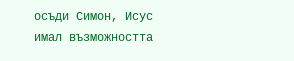осъди Симон, Исус имал възможността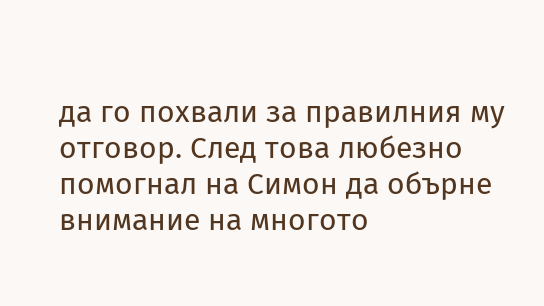да го похвали за правилния му отговор. След това любезно помогнал на Симон да обърне внимание на многото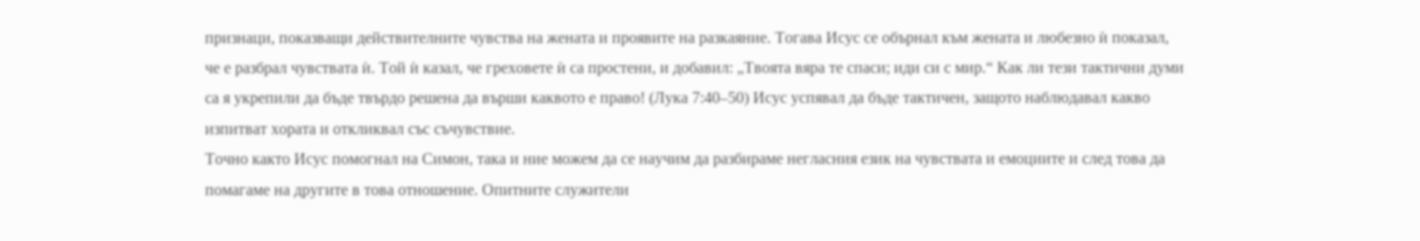признаци, показващи действителните чувства на жената и проявите на разкаяние. Тогава Исус се обърнал към жената и любезно ѝ показал, че е разбрал чувствата ѝ. Той ѝ казал, че греховете ѝ са простени, и добавил: „Твоята вяра те спаси; иди си с мир.“ Как ли тези тактични думи са я укрепили да бъде твърдо решена да върши каквото е право! (Лука 7:40–50) Исус успявал да бъде тактичен, защото наблюдавал какво изпитват хората и откликвал със съчувствие.
Точно както Исус помогнал на Симон, така и ние можем да се научим да разбираме негласния език на чувствата и емоциите и след това да помагаме на другите в това отношение. Опитните служители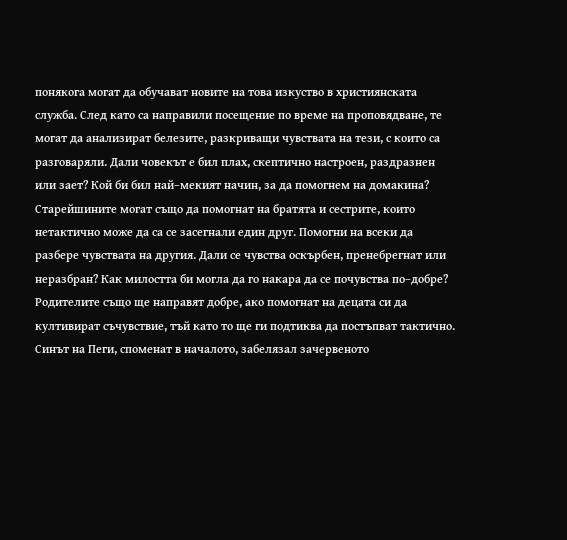понякога могат да обучават новите на това изкуство в християнската служба. След като са направили посещение по време на проповядване, те могат да анализират белезите, разкриващи чувствата на тези, с които са разговаряли. Дали човекът е бил плах, скептично настроен, раздразнен или зает? Кой би бил най–мекият начин, за да помогнем на домакина? Старейшините могат също да помогнат на братята и сестрите, които нетактично може да са се засегнали един друг. Помогни на всеки да разбере чувствата на другия. Дали се чувства оскърбен, пренебрегнат или неразбран? Как милостта би могла да го накара да се почувства по–добре?
Родителите също ще направят добре, ако помогнат на децата си да култивират съчувствие, тъй като то ще ги подтиква да постъпват тактично. Синът на Пеги, споменат в началото, забелязал зачервеното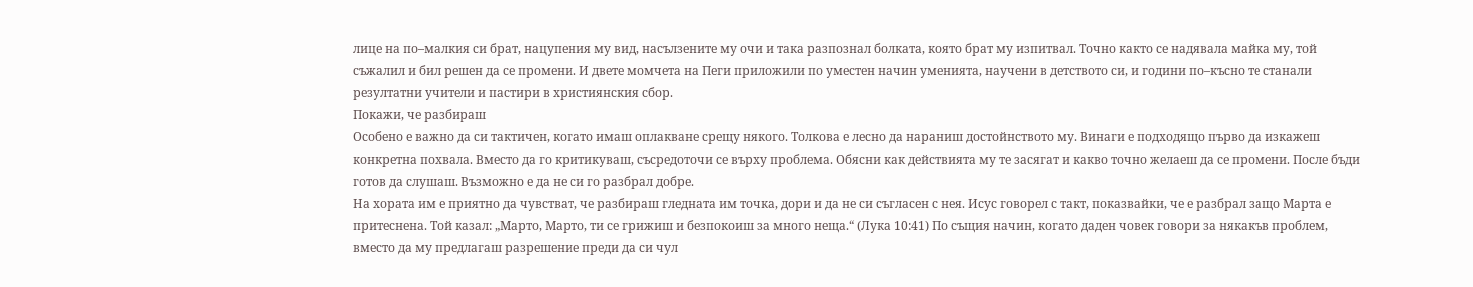лице на по–малкия си брат, нацупения му вид, насълзените му очи и така разпознал болката, която брат му изпитвал. Точно както се надявала майка му, той съжалил и бил решен да се промени. И двете момчета на Пеги приложили по уместен начин уменията, научени в детството си, и години по–късно те станали резултатни учители и пастири в християнския сбор.
Покажи, че разбираш
Особено е важно да си тактичен, когато имаш оплакване срещу някого. Толкова е лесно да нараниш достойнството му. Винаги е подходящо първо да изкажеш конкретна похвала. Вместо да го критикуваш, съсредоточи се върху проблема. Обясни как действията му те засягат и какво точно желаеш да се промени. После бъди готов да слушаш. Възможно е да не си го разбрал добре.
На хората им е приятно да чувстват, че разбираш гледната им точка, дори и да не си съгласен с нея. Исус говорел с такт, показвайки, че е разбрал защо Марта е притеснена. Той казал: „Марто, Марто, ти се грижиш и безпокоиш за много неща.“ (Лука 10:41) По същия начин, когато даден човек говори за някакъв проблем, вместо да му предлагаш разрешение преди да си чул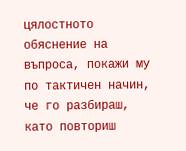цялостното обяснение на въпроса, покажи му по тактичен начин, че го разбираш, като повториш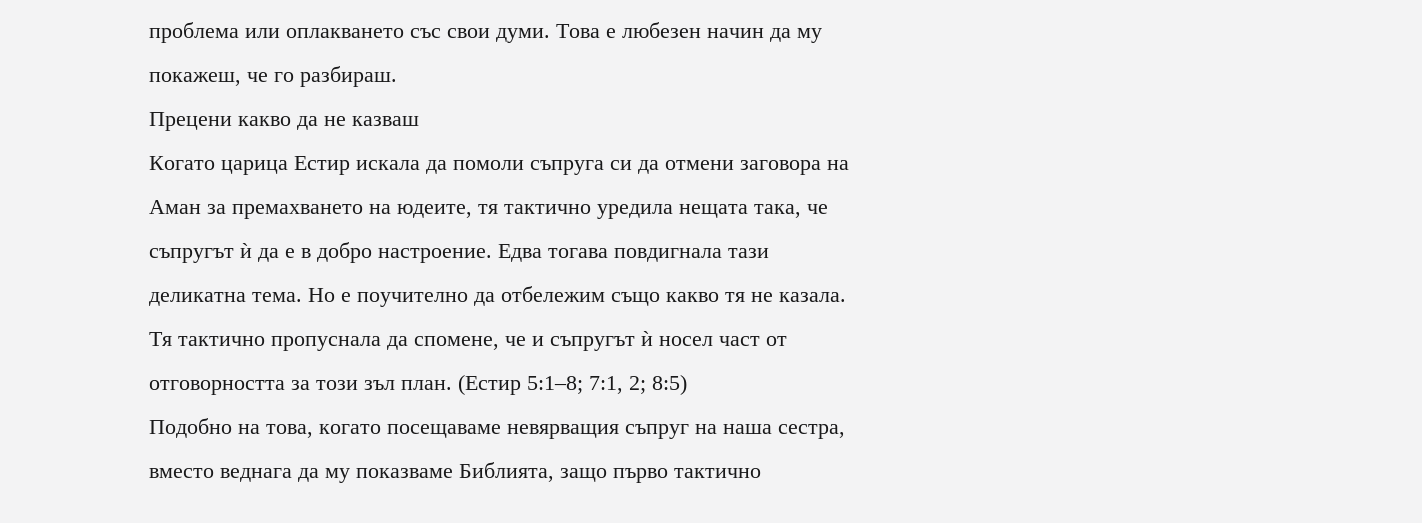проблема или оплакването със свои думи. Това е любезен начин да му покажеш, че го разбираш.
Прецени какво да не казваш
Когато царица Естир искала да помоли съпруга си да отмени заговора на Аман за премахването на юдеите, тя тактично уредила нещата така, че съпругът ѝ да е в добро настроение. Едва тогава повдигнала тази деликатна тема. Но е поучително да отбележим също какво тя не казала. Тя тактично пропуснала да спомене, че и съпругът ѝ носел част от отговорността за този зъл план. (Естир 5:1–8; 7:1, 2; 8:5)
Подобно на това, когато посещаваме невярващия съпруг на наша сестра, вместо веднага да му показваме Библията, защо първо тактично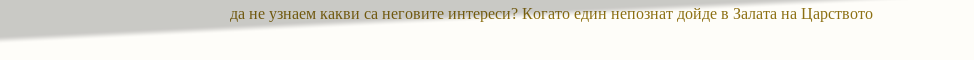да не узнаем какви са неговите интереси? Когато един непознат дойде в Залата на Царството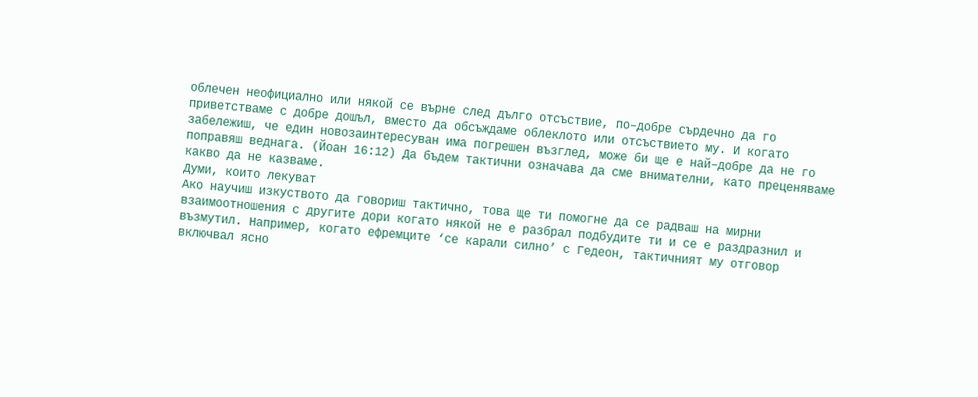облечен неофициално или някой се върне след дълго отсъствие, по–добре сърдечно да го приветстваме с добре дошъл, вместо да обсъждаме облеклото или отсъствието му. И когато забележиш, че един новозаинтересуван има погрешен възглед, може би ще е най–добре да не го поправяш веднага. (Йоан 16:12) Да бъдем тактични означава да сме внимателни, като преценяваме какво да не казваме.
Думи, които лекуват
Ако научиш изкуството да говориш тактично, това ще ти помогне да се радваш на мирни взаимоотношения с другите дори когато някой не е разбрал подбудите ти и се е раздразнил и възмутил. Например, когато ефремците ‘се карали силно’ с Гедеон, тактичният му отговор включвал ясно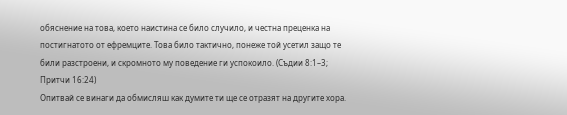обяснение на това, което наистина се било случило, и честна преценка на постигнатото от ефремците. Това било тактично, понеже той усетил защо те били разстроени, и скромното му поведение ги успокоило. (Съдии 8:1–3; Притчи 16:24)
Опитвай се винаги да обмисляш как думите ти ще се отразят на другите хора.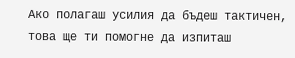Ако полагаш усилия да бъдеш тактичен, това ще ти помогне да изпиташ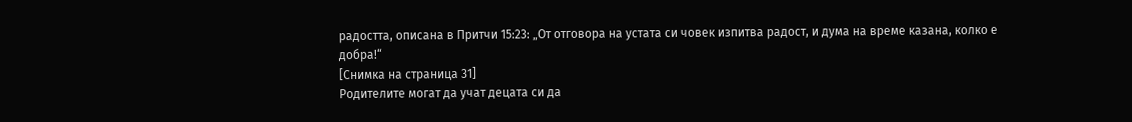радостта, описана в Притчи 15:23: „От отговора на устата си човек изпитва радост, и дума на време казана, колко е добра!“
[Снимка на страница 31]
Родителите могат да учат децата си да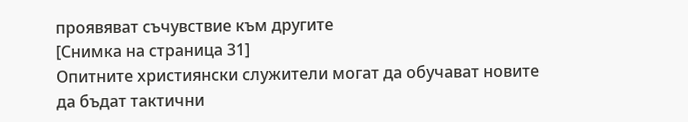проявяват съчувствие към другите
[Снимка на страница 31]
Опитните християнски служители могат да обучават новите да бъдат тактични